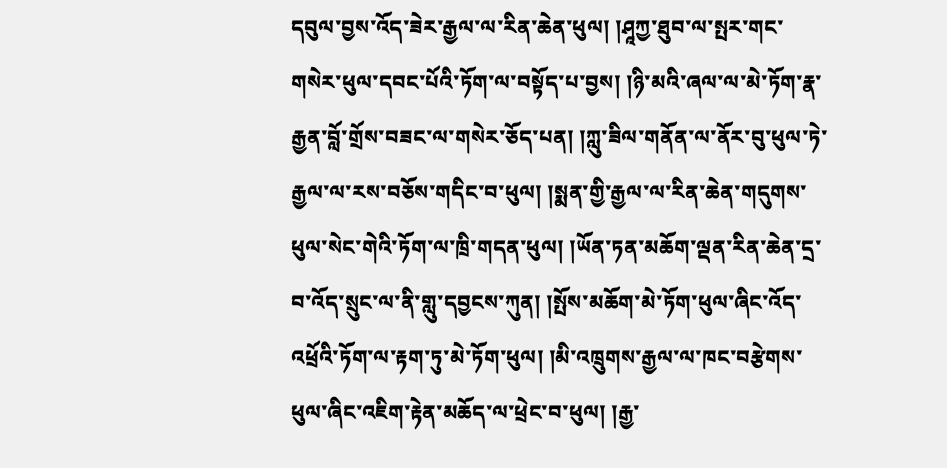དབུལ་བྱས་འོད་ཟེར་རྒྱལ་ལ་རིན་ཆེན་ཕུལ། །ཤཱཀྱ་ཐུབ་ལ་སྤར་གང་གསེར་ཕུལ་དབང་པོའི་ཏོག་ལ་བསྟོད་པ་བྱས། །ཉི་མའི་ཞལ་ལ་མེ་ཏོག་རྣ་རྒྱན་བློ་གྲོས་བཟང་ལ་གསེར་ཅོད་པན། །ཀླུ་ཟིལ་གནོན་ལ་ནོར་བུ་ཕུལ་ཏེ་རྒྱལ་ལ་རས་བཅོས་གདིང་བ་ཕུལ། །སྨན་གྱི་རྒྱལ་ལ་རིན་ཆེན་གདུགས་ཕུལ་སེང་གེའི་ཏོག་ལ་ཁྲི་གདན་ཕུལ། །ཡོན་ཏན་མཆོག་ལྡན་རིན་ཆེན་དྲ་བ་འོད་སྲུང་ལ་ནི་གླུ་དབྱངས་ཀུན། །སྤོས་མཆོག་མེ་ཏོག་ཕུལ་ཞིང་འོད་འཕྲོའི་ཏོག་ལ་རྟག་ཏུ་མེ་ཏོག་ཕུལ། །མི་འཁྲུགས་རྒྱལ་ལ་ཁང་བརྩེགས་ཕུལ་ཞིང་འཇིག་རྟེན་མཆོད་ལ་ཕྲེང་བ་ཕུལ། །རྒྱ་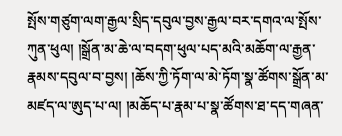སྤོས་གཙུག་ལག་རྒྱལ་སྲིད་དབུལ་བྱས་རྒྱལ་བར་དགའ་ལ་སྤོས་ཀུན་ཕུལ། །སྒྲོན་མ་ཆེ་ལ་བདག་ཕུལ་པད་མའི་མཆོག་ལ་རྒྱན་རྣམས་དབུལ་བ་བྱས། །ཆོས་ཀྱི་ཏོག་ལ་མེ་ཏོག་སྣ་ཚོགས་སྒྲོན་མ་མཛད་ལ་ཨུད་པ་ལ། །མཆོད་པ་རྣམ་པ་སྣ་ཚོགས་ཐ་དད་གཞན་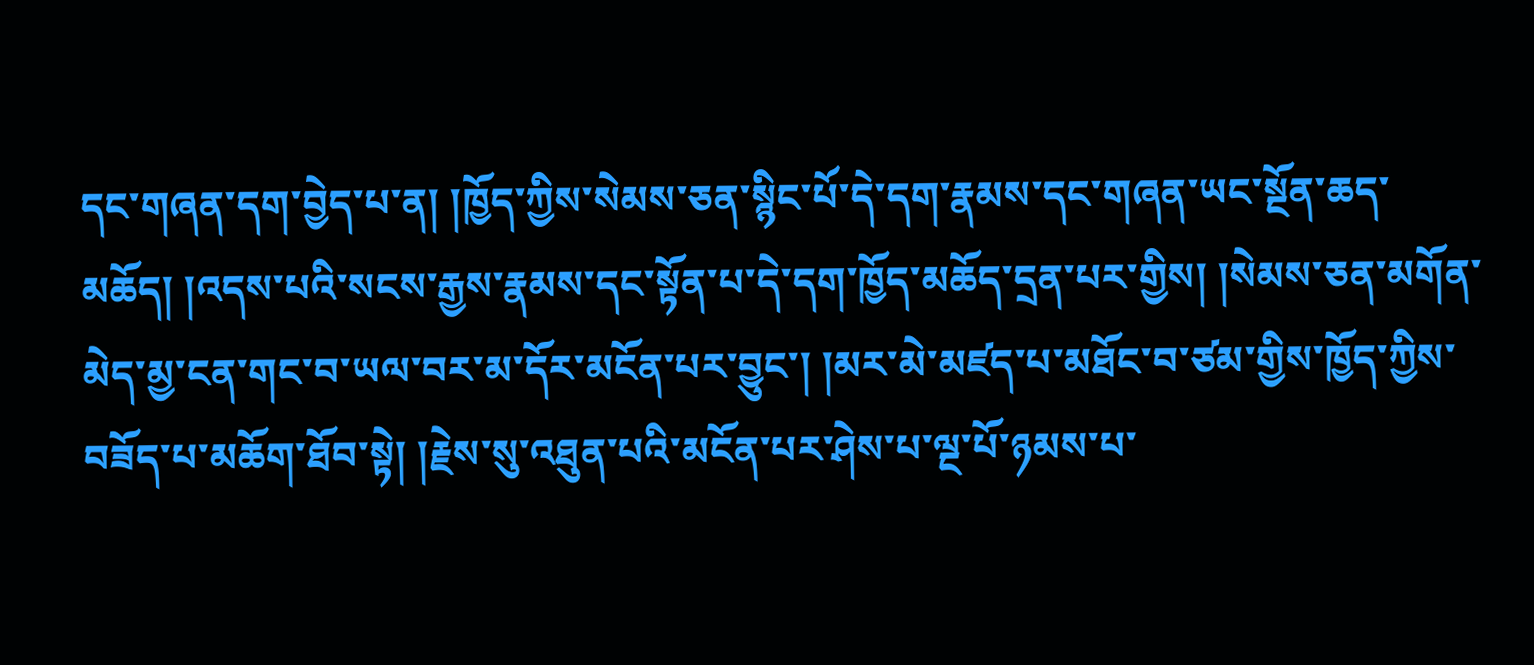དང་གཞན་དག་བྱེད་པ་ན། །ཁྱོད་ཀྱིས་སེམས་ཅན་སྙིང་པོ་དེ་དག་རྣམས་དང་གཞན་ཡང་སྔོན་ཆད་མཆོད། །འདས་པའི་སངས་རྒྱས་རྣམས་དང་སྟོན་པ་དེ་དག་ཁྱོད་མཆོད་དྲན་པར་གྱིས། །སེམས་ཅན་མགོན་མེད་མྱ་ངན་གང་བ་ཡལ་བར་མ་དོར་མངོན་པར་བྱུང་། །མར་མེ་མཛད་པ་མཐོང་བ་ཙམ་གྱིས་ཁྱོད་ཀྱིས་བཟོད་པ་མཆོག་ཐོབ་སྟེ། །རྗེས་སུ་འཐུན་པའི་མངོན་པར་ཤེས་པ་ལྔ་པོ་ཉམས་པ་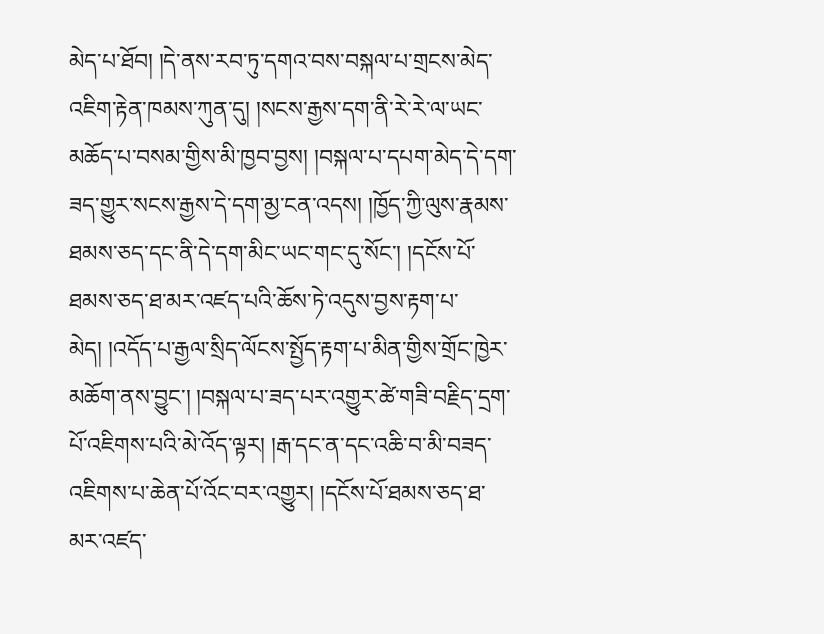མེད་པ་ཐོབ། །དེ་ནས་རབ་ཏུ་དགའ་བས་བསྐལ་པ་གྲངས་མེད་འཇིག་རྟེན་ཁམས་ཀུན་དུ། །སངས་རྒྱས་དག་ནི་རེ་རེ་ལ་ཡང་མཆོད་པ་བསམ་གྱིས་མི་ཁྱབ་བྱས། །བསྐལ་པ་དཔག་མེད་དེ་དག་ཟད་གྱུར་སངས་རྒྱས་དེ་དག་མྱ་ངན་འདས། །ཁྱོད་ཀྱི་ལུས་རྣམས་ཐམས་ཅད་དང་ནི་དེ་དག་མིང་ཡང་གང་དུ་སོང་། །དངོས་པོ་ཐམས་ཅད་ཐ་མར་འཛད་པའི་ཆོས་ཏེ་འདུས་བྱས་རྟག་པ་མེད། །འདོད་པ་རྒྱལ་སྲིད་ལོངས་སྤྱོད་རྟག་པ་མིན་གྱིས་གྲོང་ཁྱེར་མཆོག་ནས་བྱུང་། །བསྐལ་པ་ཟད་པར་འགྱུར་ཚེ་གཟི་བརྗིད་དྲག་པོ་འཇིགས་པའི་མེ་འོད་ལྟར། །རྒ་དང་ན་དང་འཆི་བ་མི་བཟད་འཇིགས་པ་ཆེན་པོ་འོང་བར་འགྱུར། །དངོས་པོ་ཐམས་ཅད་ཐ་མར་འཛད་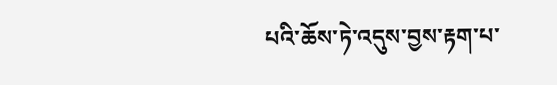པའི་ཆོས་ཏེ་འདུས་བྱས་རྟག་པ་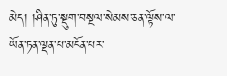མེད། །ཤིན་ཏུ་སྡུག་བསྔལ་སེམས་ཅན་ལྟོས་ལ་ཡོན་ཏན་ལྡན་པ་མངོན་པར་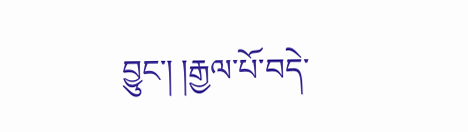བྱུང་། །རྒྱལ་པོ་བདེ་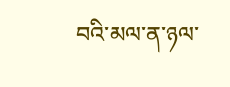བའི་མལ་ན་ཉལ་